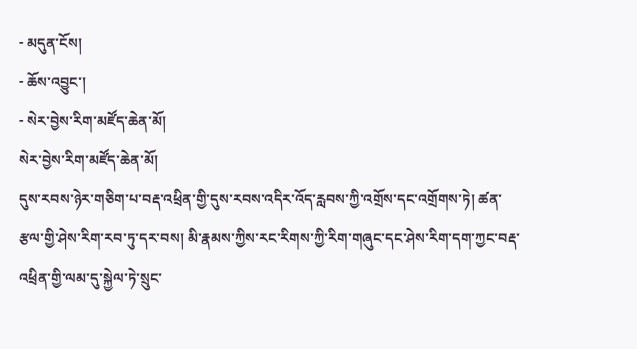- མདུན་ངོས།
- ཆོས་འབྱུང་།
- སེར་བྱེས་རིག་མཛོད་ཆེན་མོ།
སེར་བྱེས་རིག་མཛོད་ཆེན་མོ།
དུས་རབས་ཉེར་གཅིག་པ་བརྡ་འཕྲིན་གྱི་དུས་རབས་འདིར་འོད་རླབས་ཀྱི་འགྲོས་དང་འགྲོགས་ཏེ། ཚན་རྩལ་གྱི་ཤེས་རིག་རབ་ཏུ་དར་བས། མི་རྣམས་ཀྱིས་རང་རིགས་ཀྱི་རིག་གཞུང་དང་ཤེས་རིག་དག་ཀྱང་བརྡ་འཕྲིན་གྱི་ལམ་དུ་སྐྱེལ་ཏེ་སྲུང་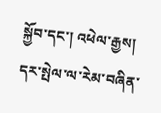སྐྱོབ་དང་། འཕེལ་རྒྱས། དར་སྤེལ་ལ་རེམ་བཞིན་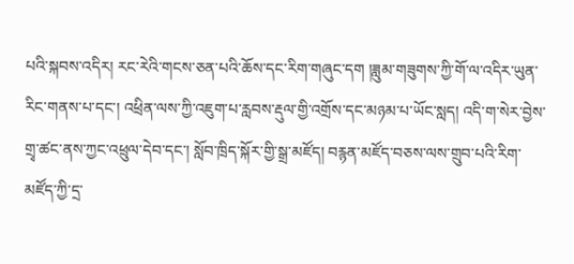པའི་སྐབས་འདིར། རང་རེའི་གངས་ཅན་པའི་ཆོས་དང་རིག་གཞུང་དག །ཟླུམ་གཟུགས་ཀྱི་གོ་ལ་འདིར་ཡུན་རིང་གནས་པ་དང་། འཕྲིན་ལས་ཀྱི་འཇུག་པ་རླབས་རྡུལ་གྱི་འགྲོས་དང་མཉམ་པ་ཡོང་སླད། འདི་ག་སེར་བྱེས་གྲྭ་ཚང་ནས་ཀྱང་འཕྲུལ་དེབ་དང་། སློབ་ཁྲིད་སྐོར་གྱི་སྒྲ་མཛོད། བརྙན་མཛོད་བཅས་ལས་གྲུབ་པའི་རིག་མཛོད་ཀྱི་དྲ་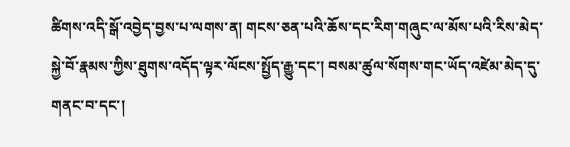ཚིགས་འདི་སྒོ་འབྱེད་བྱས་པ་ལགས་ན། གངས་ཅན་པའི་ཆོས་དང་རིག་གཞུང་ལ་མོས་པའི་རིས་མེད་སྐྱེ་བོ་རྣམས་ཀྱིས་ཐུགས་འདོད་ལྟར་ལོངས་སྤྱོད་རྒྱུ་དང་། བསམ་ཚུལ་སོགས་གང་ཡོད་འཛེམ་མེད་དུ་གནང་བ་དང་།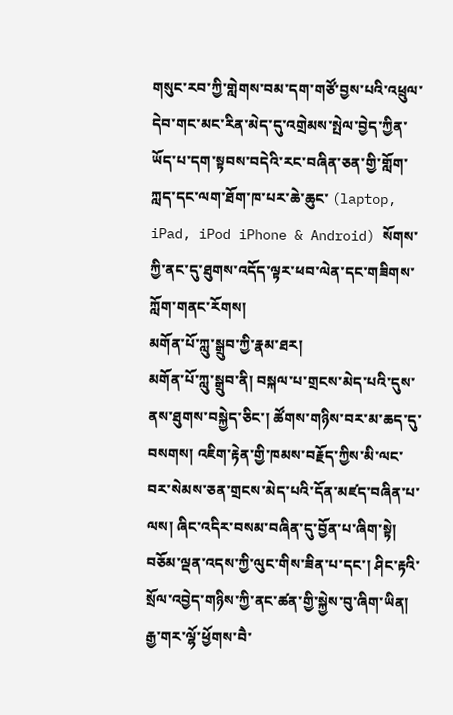གསུང་རབ་ཀྱི་གླེགས་བམ་དག་གཙོ་བྱས་པའི་འཕྲུལ་དེབ་གང་མང་རིན་མེད་དུ་འགྲེམས་སྤེལ་བྱེད་ཀྱིན་ཡོད་པ་དག་སྟབས་བདེའི་རང་བཞིན་ཅན་གྱི་གློག་ཀླད་དང་ལག་ཐོག་ཁ་པར་ཆེ་ཆུང་ (laptop, iPad, iPod iPhone & Android) སོགས་ཀྱི་ནང་དུ་ཐུགས་འདོད་ལྟར་ཕབ་ལེན་དང་གཟིགས་ཀློག་གནང་རོགས།
མགོན་པོ་ཀླུ་སྒྲུབ་ཀྱི་རྣམ་ཐར།
མགོན་པོ་ཀླུ་སྒྲུབ་ནི། བསྐལ་པ་གྲངས་མེད་པའི་དུས་ནས་ཐུགས་བསྐྱེད་ཅིང་། ཚོགས་གཉིས་བར་མ་ཆད་དུ་བསགས། འཇིག་རྟེན་གྱི་ཁམས་བརྗོད་ཀྱིས་མི་ལང་བར་སེམས་ཅན་གྲངས་མེད་པའི་དོན་མཛད་བཞིན་པ་ལས། ཞིང་འདིར་བསམ་བཞིན་དུ་བྱོན་པ་ཞིག་སྟེ། བཅོམ་ལྡན་འདས་ཀྱི་ལུང་གིས་ཟིན་པ་དང་། ཤིང་རྟའི་སྲོལ་འབྱེད་གཉིས་ཀྱི་ནང་ཚན་གྱི་སྐྱེས་བུ་ཞིག་ཡིན།
རྒྱ་གར་ལྷོ་ཕྱོགས་བཻ་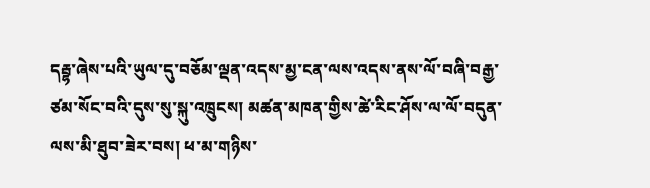དརྦྷ་ཞེས་པའི་ཡུལ་དུ་བཅོམ་ལྡན་འདས་མྱ་ངན་ལས་འདས་ནས་ལོ་བཞི་བརྒྱ་ཙམ་སོང་བའི་དུས་སུ་སྐུ་འཁྲུངས། མཚན་མཁན་གྱིས་ཚེ་རིང་ཤོས་ལ་ལོ་བདུན་ལས་མི་ཐུབ་ཟེར་བས། ཕ་མ་གཉིས་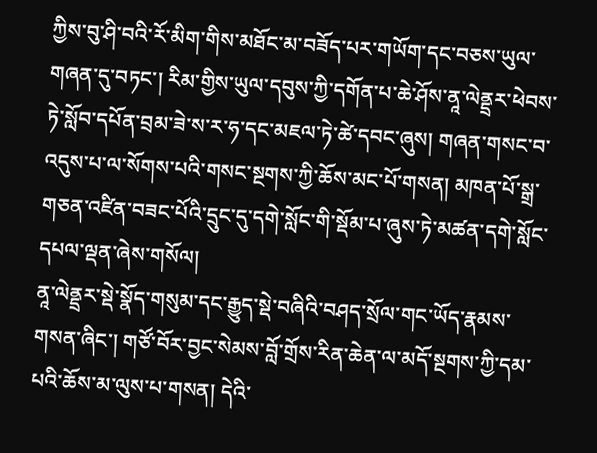ཀྱིས་བུ་ཤི་བའི་རོ་མིག་གིས་མཐོང་མ་བཟོད་པར་གཡོག་དང་བཅས་ཡུལ་གཞན་དུ་བཏང་། རིམ་གྱིས་ཡུལ་དབུས་ཀྱི་དགོན་པ་ཆེ་ཤོས་ནཱ་ལེནྡྲར་ཕེབས་ཏེ་སློབ་དཔོན་བྲམ་ཟེ་ས་ར་ཧ་དང་མཇལ་ཏེ་ཚེ་དབང་ཞུས། གཞན་གསང་བ་འདུས་པ་ལ་སོགས་པའི་གསང་སྔགས་ཀྱི་ཆོས་མང་པོ་གསན། མཁན་པོ་སྒྲ་གཅན་འཛིན་བཟང་པོའི་དྲུང་དུ་དགེ་སློང་གི་སྡོམ་པ་ཞུས་ཏེ་མཚན་དགེ་སློང་དཔལ་ལྡན་ཞེས་གསོལ།
ནཱ་ལེནྡྲར་སྡེ་སྣོད་གསུམ་དང་རྒྱུད་སྡེ་བཞིའི་བཤད་སྲོལ་གང་ཡོད་རྣམས་གསན་ཞིང་། གཙོ་བོར་བྱང་སེམས་བློ་གྲོས་རིན་ཆེན་ལ་མདོ་སྔགས་ཀྱི་དམ་པའི་ཆོས་མ་ལུས་པ་གསན། དེའི་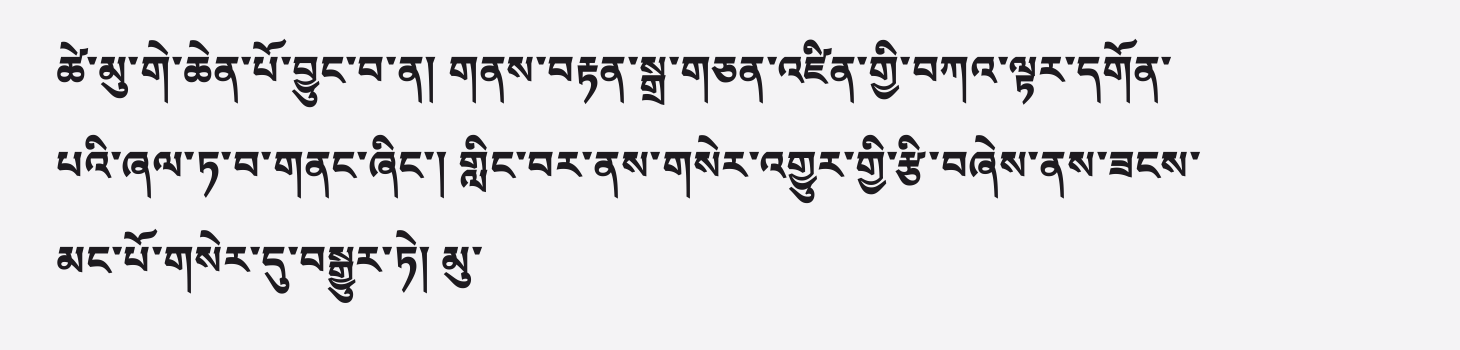ཚེ་མུ་གེ་ཆེན་པོ་བྱུང་བ་ན། གནས་བརྟན་སྒྲ་གཅན་འཛིན་གྱི་བཀའ་ལྟར་དགོན་པའི་ཞལ་ཏ་བ་གནང་ཞིང་། གླིང་བར་ནས་གསེར་འགྱུར་གྱི་རྩི་བཞེས་ནས་ཟངས་མང་པོ་གསེར་དུ་བསྒྱུར་ཏེ། མུ་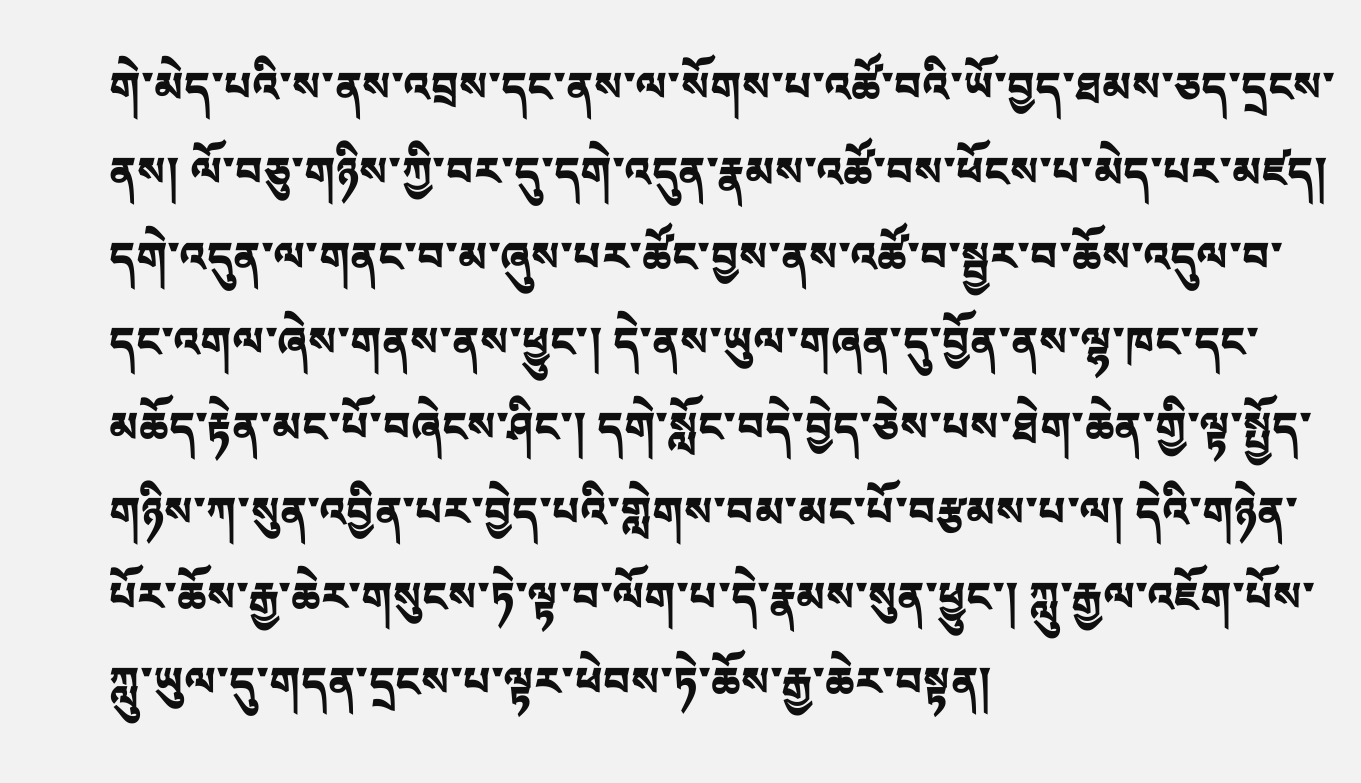གེ་མེད་པའི་ས་ནས་འབྲས་དང་ནས་ལ་སོགས་པ་འཚོ་བའི་ཡོ་བྱད་ཐམས་ཅད་དྲངས་ནས། ལོ་བཅུ་གཉིས་ཀྱི་བར་དུ་དགེ་འདུན་རྣམས་འཚོ་བས་ཕོངས་པ་མེད་པར་མཛད།
དགེ་འདུན་ལ་གནང་བ་མ་ཞུས་པར་ཚོང་བྱས་ནས་འཚོ་བ་སྦྱར་བ་ཆོས་འདུལ་བ་དང་འགལ་ཞེས་གནས་ནས་ཕྱུང་། དེ་ནས་ཡུལ་གཞན་དུ་བྱོན་ནས་ལྷ་ཁང་དང་མཆོད་རྟེན་མང་པོ་བཞེངས་ཤིང་། དགེ་སློང་བདེ་བྱེད་ཅེས་པས་ཐེག་ཆེན་གྱི་ལྟ་སྤྱོད་གཉིས་ཀ་སུན་འབྱིན་པར་བྱེད་པའི་གླེགས་བམ་མང་པོ་བརྩམས་པ་ལ། དེའི་གཉེན་པོར་ཆོས་རྒྱ་ཆེར་གསུངས་ཏེ་ལྟ་བ་ལོག་པ་དེ་རྣམས་སུན་ཕྱུང་། ཀླུ་རྒྱལ་འཇོག་པོས་ཀླུ་ཡུལ་དུ་གདན་དྲངས་པ་ལྟར་ཕེབས་ཏེ་ཆོས་རྒྱ་ཆེར་བསྟན།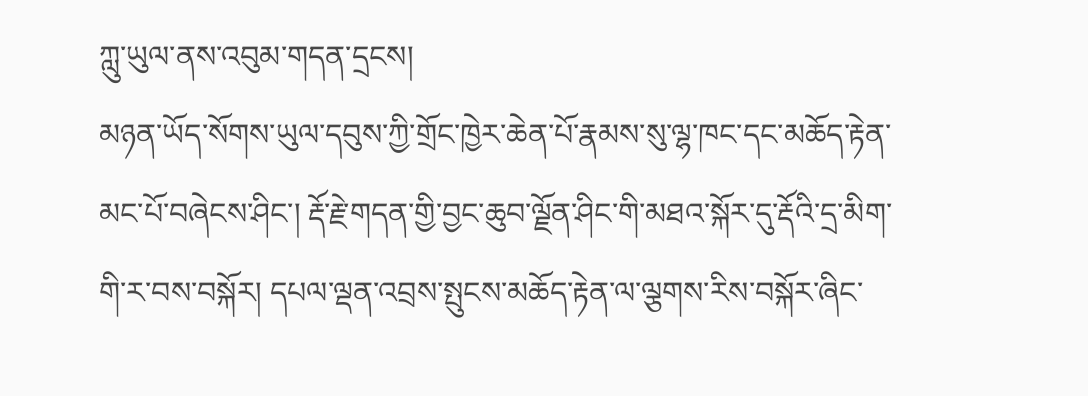ཀླུ་ཡུལ་ནས་འབུམ་གདན་དྲངས།
མཉན་ཡོད་སོགས་ཡུལ་དབུས་ཀྱི་གྲོང་ཁྱེར་ཆེན་པོ་རྣམས་སུ་ལྷ་ཁང་དང་མཆོད་རྟེན་མང་པོ་བཞེངས་ཤིང་། རྡོ་རྗེ་གདན་གྱི་བྱང་ཆུབ་ལྗོན་ཤིང་གི་མཐའ་སྐོར་དུ་རྡོའི་དྲ་མིག་གི་ར་བས་བསྐོར། དཔལ་ལྡན་འབྲས་སྤུངས་མཆོད་རྟེན་ལ་ལྕགས་རིས་བསྐོར་ཞིང་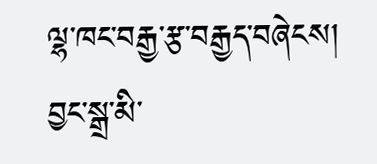ལྷ་ཁང་བརྒྱ་རྩ་བརྒྱད་བཞེངས། བྱང་སྒྲ་མི་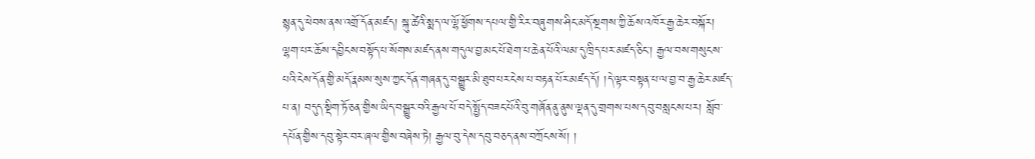སྙན་དུ་ཕེབས་ནས་འགྲོ་དོན་མཛད། སྐུ་ཚེའི་སྨད་ལ་ལྷོ་ཕྱོགས་དཔལ་གྱི་རིར་བཞུགས་ཤིང་མདོ་སྔགས་ཀྱི་ཆོས་འཁོར་རྒྱ་ཆེར་བསྐོར།
ལྷག་པར་ཆོས་དབྱིངས་བསྟོད་པ་སོགས་མཛད་ནས་གདུལ་བྱ་མང་པོ་ཐེག་པ་ཆེན་པོའི་ལམ་དུ་ཁྲིད་པར་མཛད་ཅིང་། རྒྱལ་བས་གསུངས་པའི་ངེས་དོན་གྱི་མདོ་རྣམས་སུས་ཀྱང་དོན་གཞན་དུ་བསྒྱུར་མི་ཐུབ་པར་ངེས་པ་བརྟན་པོར་མཛད་དོ། །དེ་ལྟར་བསྟན་པ་ལ་བྱ་བ་རྒྱ་ཆེར་མཛད་པ་ན། བདུད་སྡིག་ཏོ་ཅན་གྱིས་ཡིད་བསྒྱུར་བའི་རྒྱལ་པོ་བདེ་སྤྱོད་བཟང་པོའི་བུ་གཞོན་ནུ་ནུས་ལྡན་དུ་གྲགས་པས་དབུ་བསླངས་པར། སློབ་དཔོན་གྱིས་དབུ་སྟེར་བར་ཞལ་གྱིས་བཞེས་ཏེ། རྒྱལ་བུ་དེས་དབུ་བཅད་ནས་བཀྲོངས་སོ། །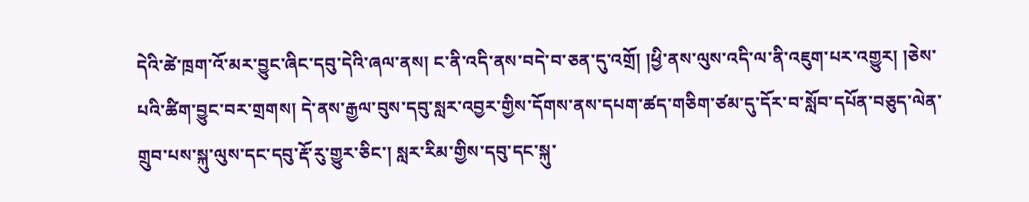དེའི་ཚེ་ཁྲག་འོ་མར་བྱུང་ཞིང་དབུ་དེའི་ཞལ་ནས། ང་ནི་འདི་ནས་བདེ་བ་ཅན་དུ་འགྲོ། །ཕྱི་ནས་ལུས་འདི་ལ་ནི་འཇུག་པར་འགྱུར། །ཅེས་པའི་ཚིག་བྱུང་བར་གྲགས། དེ་ནས་རྒྱལ་བུས་དབུ་སླར་འབྱར་གྱིས་དོགས་ནས་དཔག་ཚད་གཅིག་ཙམ་དུ་དོར་བ་སློབ་དཔོན་བཅུད་ལེན་གྲུབ་པས་སྐུ་ལུས་དང་དབུ་རྡོ་རུ་གྱུར་ཅིང་། སླར་རིམ་གྱིས་དབུ་དང་སྐུ་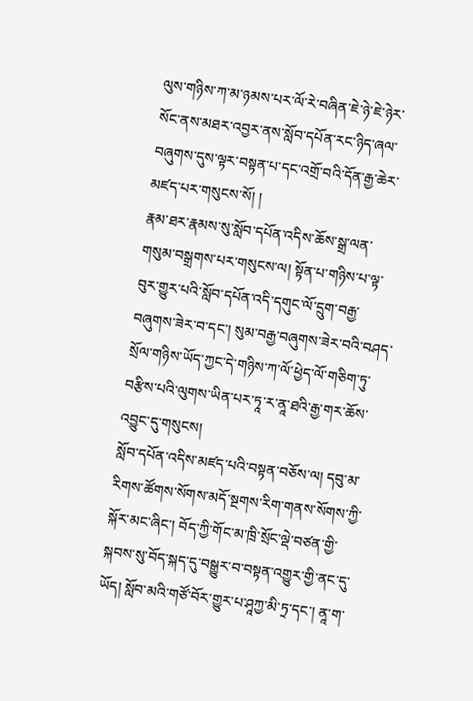ལུས་གཉིས་ཀ་མ་ཉམས་པར་ལོ་རེ་བཞིན་ཇེ་ཉེ་ཇེ་ཉེར་སོང་ནས་མཐར་འབྱར་ནས་སློབ་དཔོན་རང་ཉིད་ཞལ་བཞུགས་དུས་ལྟར་བསྟན་པ་དང་འགྲོ་བའི་དོན་རྒྱ་ཆེར་མཛད་པར་གསུངས་སོ། །
རྣམ་ཐར་རྣམས་སུ་སློབ་དཔོན་འདིས་ཆོས་སྒྲ་ལན་གསུམ་བསྒྲགས་པར་གསུངས་ལ། སྟོན་པ་གཉིས་པ་ལྟ་བུར་གྱུར་པའི་སློབ་དཔོན་འདི་དགུང་ལོ་དྲུག་བརྒྱ་བཞུགས་ཟེར་བ་དང་། སུམ་བརྒྱ་བཞུགས་ཟེར་བའི་བཤད་སྲོལ་གཉིས་ཡོད་ཀྱང་དེ་གཉིས་ཀ་ལོ་ཕྱེད་ལོ་གཅིག་ཏུ་བརྩིས་པའི་ལུགས་ཡིན་པར་ཏཱ་ར་ནཱ་ཐའི་རྒྱ་གར་ཆོས་འབྱུང་དུ་གསུངས།
སློབ་དཔོན་འདིས་མཛད་པའི་བསྟན་བཅོས་ལ། དབུ་མ་རིགས་ཚོགས་སོགས་མདོ་སྔགས་རིག་གནས་སོགས་ཀྱི་སྐོར་མང་ཞིང་། བོད་ཀྱི་གོང་མ་ཁྲི་སྲོང་ལྡེ་བཙན་གྱི་སྐབས་སུ་བོད་སྐད་དུ་བསྒྱུར་བ་བསྟན་འགྱུར་གྱི་ནང་དུ་ཡོད། སློབ་མའི་གཙོ་བོར་གྱུར་པ་ཤཱཀྱ་མི་ཏྲ་དང་། ནཱ་ག་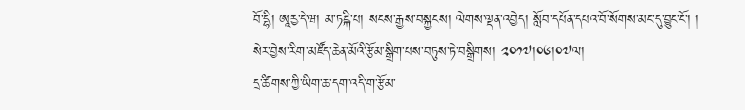བོ་དྷི། ཨཱརྱ་དེ་ཝ། མ་ཏངྐི་པ། སངས་རྒྱས་བསྐྱངས། ལེགས་ལྡན་འབྱེད། སློབ་དཔོན་དཔའ་བོ་སོགས་མང་དུ་བྱུང་ངོ་། །
སེར་བྱེས་རིག་མཛོད་ཆེན་མོའི་རྩོམ་སྒྲིག་པས་བཏུས་ཏེ་བསྒྲིགས། ༢༠༡༧།༠༦།༠༧ལ།
དྲ་ཚིགས་ཀྱི་ཡིག་ཆ་དག་འདི་ག་རྩོམ་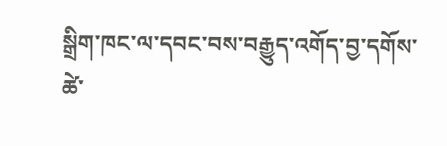སྒྲིག་ཁང་ལ་དབང་བས་བརྒྱུད་འགོད་བྱ་དགོས་ཚེ་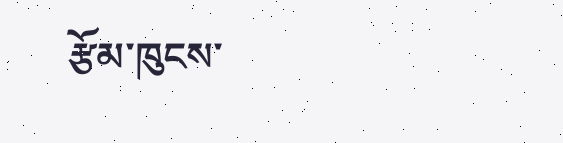རྩོམ་ཁུངས་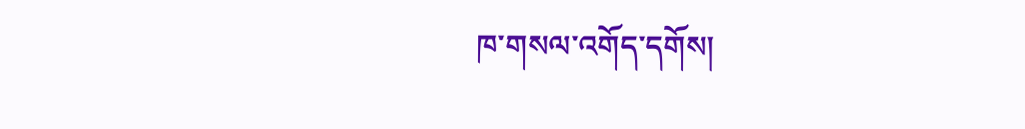ཁ་གསལ་འགོད་དགོས།